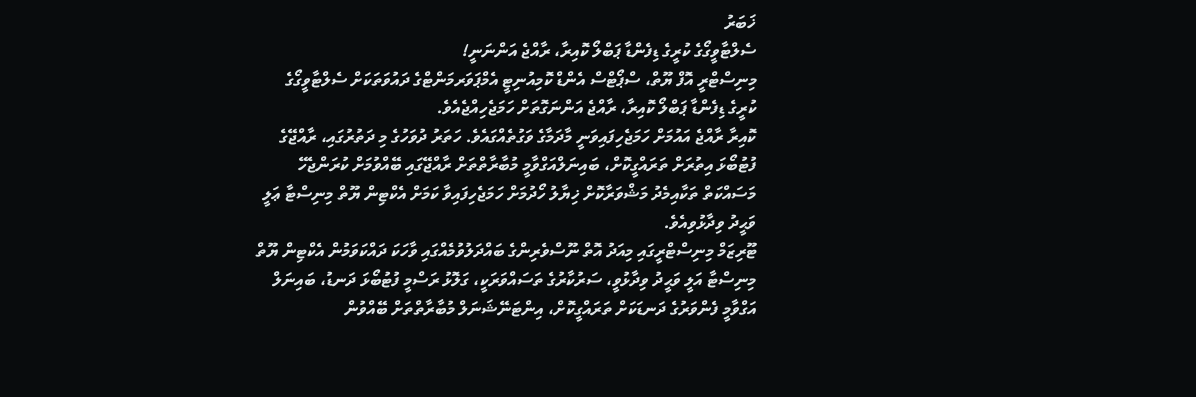ޚަބަރު
ސެލްޓާވީގޯގެ ކުރީގެ ޑިފެންޑާ ޕަބްލޯ ކޮއިރާ، ރާއްޖެ އަންނަނީ!
މިނިސްޓްރީ އޮފް ޔޫތް، ސްޕޯޓްސް އެންޑް ކޮމިއުނިޓީ އެމްޕަވަރމަންޓްގެ ދައުވަތަކަށް ސެލްޓާވީގޯގެ ކުރީގެ ޑިފެންޑާ ޕަބްލޯ ކޮއިރާ، ރާއްޖެ އަންނަގޮތަށް ހަމަޖެހިއްޖެއެވެ.
ކޮއިރާ ރާއްޖެ އައުމަށް ހަމަޖެހިފައިވަނީ މާދަމާގެ ވަގުތެއްގައެވެ. ހަތަރު ދުވަހުގެ މި ދަތުރުގައި، ރާއްޖޭގެ ފުޓުބޯޅަ އިތުރަށް ތަރައްގީކޮށް، ބައިނަލްއަގްވާމީ މުބާރާތްތަށް ރާއްޖޭގައި ބޭއްވުމަށް ކުރަންޖެހޭ މަސައްކަތް ތަކާއިމެދު މަޝްވަރާކޮށް ޚިޔާލު ހޯދުމަށް ހަމަޖެހިފައިވާ ކަމަށް އެކްޓިން ޔޫތް މިނިސްޓާ ޢަލީ ވަޙީދު ވިދާޅުވިއެވެ.
ޓޫރިޒަމް މިނިސްޓްރީގައި މިއަދު އޮތް ނޫސްވެރިންގެ ބައްދަލުވުމެއްގައި ވާހަކަ ދައްކަވަމުން އެކްޓިން ޔޫތް މިނިސްޓާ އަލީ ވަޙީދު ވިދާޅުވީ، ސަރުކާރުގެ ތަސައްވަރަކީ، ގަލޮޅު ރަސްމީ ފުޓުބޯޅަ ދަނޑު، ބައިނަލް އަގްވާމީ ފެންވަރުގެ ދަނޑަކަށް ތަރައްގީކޮށް، އިންޓަނޭޝަނަލް މުބާރާތްތަށް ބޭއްވުން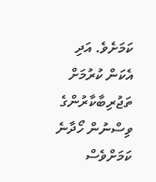ކަމަށެވެ. އަދި އެކަން ކުރުމަށް ތަޖުރިބާކާރުންގެ ވިސްނުން ހޯދާނެ ކަމަށްވެސް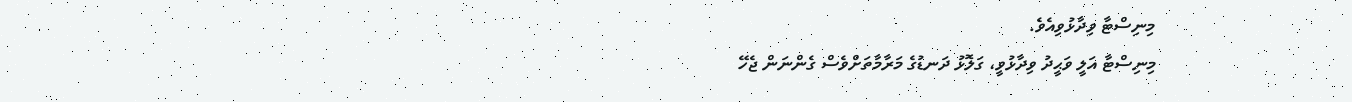މިނިސްޓާ ވިދާޅުވިއެވެ.
މިނިސްޓާ އަލީ ވަޙީދު ވިދާޅުވީ، ގަލޮޅު ދަނޑުގެ މަރާމާތަށްވެސް ގެންނަން ޖެހޭ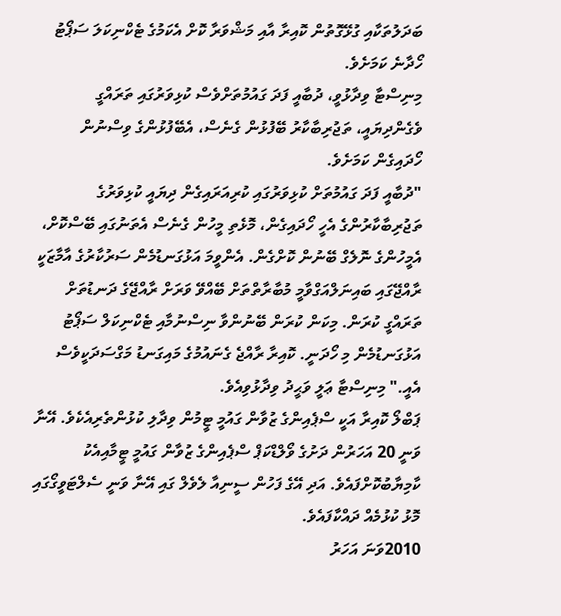ބަދަލުތަކާއި ގުޅޭގޮތުން ކޮއިރާ އާއި މަޝްވަރާ ކޮށް އެކަމުގެ ޓެކްނިކަލަ ސަޕޯޓު ހޯދާނެ ކަމަށެވެ.
މިނިސްޓާ ވިދާޅުވީ، ދުބާއީ ފަދަ ގައުމުތަށްވެސް ކުޅިވަރުގައި ތަރައްގީ ވެގެންދިޔައީ، ތަޖުރިބާކާރު ބޭފުޅުން ގެނެސް، އެބޭފުޅުންގެ ވިސްނުން ހޯދައިގެން ކަމަށެވެ.
"ދުބާއީ ފަދަ ގައުމުތަށް ކުޅިވަރުގައި ކުރިއަރައިގެން ދިޔައީ ކުޅިވަރުގެ ތަޖުރިބާކާރުންގެ އެހީ ހޯދައިގެން، މޮޅެތި މީހުން ގެނެސް އެތަނުގައި ބޭސްކޮށް، އެމީހުންގެ ނޮލެގް ބޭނުން ކޮށްގެން. އެންވީމަ އަޅުގަނޑުމެން ސަރުކާރުގެ އާމާޒަކީ ރާއްޖޭގައި ބައިނަލްއަގްވާމީ މުބާރާތްތަށް ބޭއްވޭ ވަރަށް ރާއްޖޭގެ ދަނޑުތަށް ތަރައްގީ ކުރަން. މިކަން ކުރަން ބޭނުންވާ ނިސްނުމާއި ޓެކްނިކަލް ސަޕޯޓު އަޅުގަނޑުމެން މި ހޯދަނީ. ކޮއިރާ ރާއްޖެ ގެނައުމުގެ މައިގަނޑު މަގްސަދަކީވެސް އެއީ." މިނިސްޓާ ޢަލީ ވަޙީދު ވިދާޅުވިއެވެ.
ޕަބްލޯ ކޮއިރާ އަކީ ސްޕެއިންގެ ޒުވާން ގައުމީ ޓީމުން ވިދާލި ކުޅުންތެރިއެކެވެ. އޭނާ ވަނީ 20 އަހަރުން ދަށުގެ ވޯލްޑްކަޕް ސްޕެއިންގެ ޒުވާން ގައުމީ ޓީމާއިއެކު ކާމިޔާބުކޮށްފައެވެ. އަދި އޭގެ ފަހުން ސީނިއާ ލެވެލް ގައި އޭނާ ވަނީ ސެލްޓަވީގޯގައި މޮޅު ކުޅުމެއް ދައްކާފައެވެ.
2010ވަނަ އަހަރު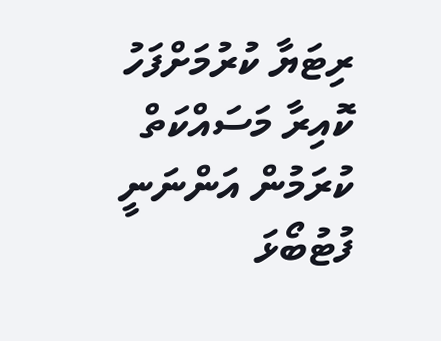ރިޓަޔާ ކުރުމަށްފަހު ކޮއިރާ މަސައްކަތް ކުރަމުން އަންނަނީ ފުޓުބޯޅަ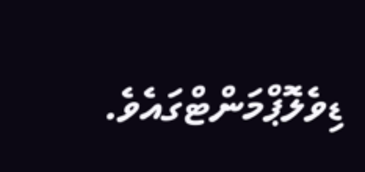ޑިވެލޮޕްމަންޓްގައެވެ.